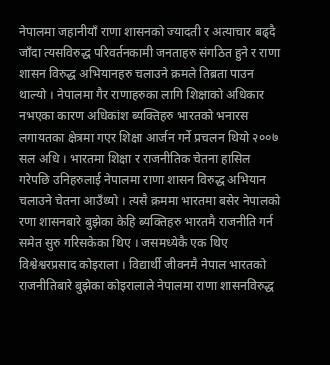नेपालमा जहानीयाँ राणा शासनको ज्यादती र अत्याचार बढ्दै जाँदा त्यसविरुद्ध परिवर्तनकामी जनताहरु संगठित हुने र राणा शासन विरुद्ध अभियानहरु चलाउने क्रमले तिब्रता पाउन थाल्यो । नेपालमा गैर राणाहरुका लागि शिक्षाको अधिकार नभएका कारण अधिकांश ब्यक्तिहरु भारतको भनारस लगायतका क्षेत्रमा गएर शिक्षा आर्जन गर्ने प्रचलन थियो २००७ सल अधि । भारतमा शिक्षा र राजनीतिक चेतना हासिल गरेपछि उनिहरुलाई नेपालमा राणा शासन विरुद्ध अभियान चलाउने चेतना आउँथ्यो । त्यसै क्रममा भारतमा बसेर नेपालको रणा शासनबारे बुझेका केहि ब्यक्तिहरु भारतमै राजनीति गर्न समेत सुरु गरिसकेका थिए । जसमध्येकै एक थिए विश्वेश्वरप्रसाद कोइराला । विद्यार्थी जीवनमै नेपाल भारतको राजनीतिबारे बुझेका कोइरालाले नेपालमा राणा शासनविरुद्ध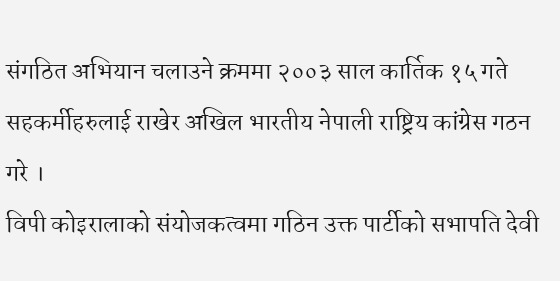संगठित अभियान चलाउने क्रममा २००३ साल कार्तिक १५ गते सहकर्मीहरुलाई राखेर अखिल भारतीय नेपाली राष्ट्रिय कांग्रेस गठन गरे ।
विपी कोइरालाको संयोजकत्वमा गठिन उक्त पार्टीको सभापति देवी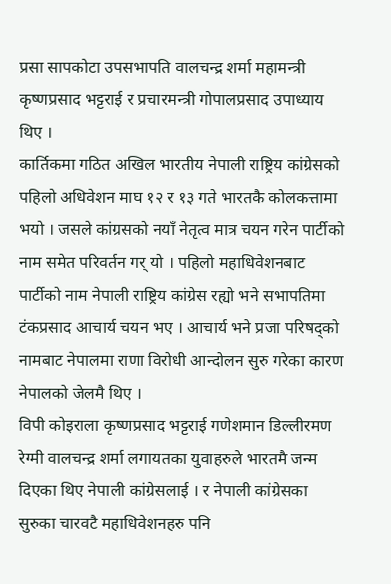प्रसा सापकोटा उपसभापति वालचन्द्र शर्मा महामन्त्री कृष्णप्रसाद भट्टराई र प्रचारमन्त्री गोपालप्रसाद उपाध्याय थिए ।
कार्तिकमा गठित अखिल भारतीय नेपाली राष्ट्रिय कांग्रेसको पहिलो अधिवेशन माघ १२ र १३ गते भारतकै कोलकत्तामा भयो । जसले कांग्रसको नयाँ नेतृत्व मात्र चयन गरेन पार्टीको नाम समेत परिवर्तन गर् यो । पहिलो महाधिवेशनबाट पार्टीको नाम नेपाली राष्ट्रिय कांग्रेस रह्यो भने सभापतिमा टंकप्रसाद आचार्य चयन भए । आचार्य भने प्रजा परिषद्को नामबाट नेपालमा राणा विरोधी आन्दोलन सुरु गरेका कारण नेपालको जेलमै थिए ।
विपी कोइराला कृष्णप्रसाद भट्टराई गणेशमान डिल्लीरमण रेग्मी वालचन्द्र शर्मा लगायतका युवाहरुले भारतमै जन्म दिएका थिए नेपाली कांग्रेसलाई । र नेपाली कांग्रेसका सुरुका चारवटै महाधिवेशनहरु पनि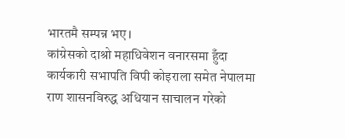भारतमै सम्पन्न भए ।
कांग्रेसको दाश्रो महाधिवेशन वनारसमा हुँदा कार्यकारी सभापति विपी कोइराला समेत नेपालमा राण शासनविरुद्ध अधियान साचालन गरेको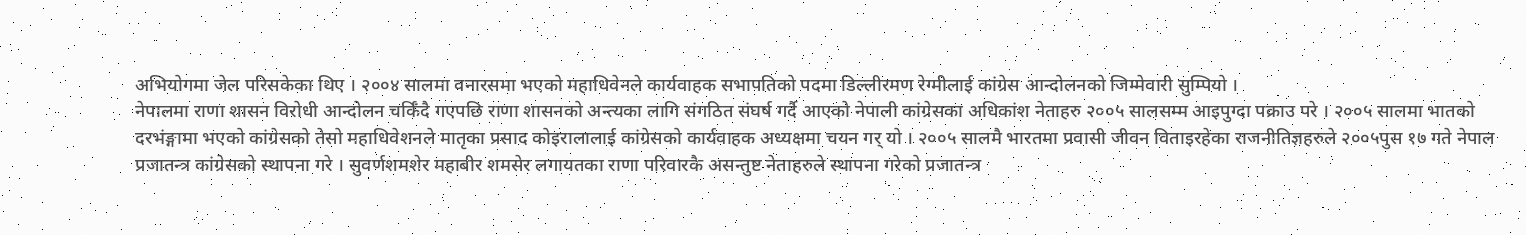अभियोगमा जेल परिसकेका थिए । २००४ सालमा वनारसमा भएको महाधिवेनले कार्यवाहक सभापतिको पदमा डिल्लीरमण रेग्मीलाई कांग्रेस आन्दोलनको जिम्मेवारी सुम्पियो ।
नेपालमा राणा शासन विरोधी आन्दोलन चर्किँदै गएपछि राणा शासनको अन्त्यका लागि संगठित संघर्ष गर्दै आएको नेपाली कांग्रेसका अधिकांश नेताहरु २००५ सालसम्म आइपुग्दा पक्राउ परे । २००५ सालमा भातको दरभंङ्गामा भएको कांग्रेसको तेसो महाधिवेशनले मातृका प्रसाद कोइरालालाई कांग्रेसको कार्यवाहक अध्यक्षमा चयन गर् यो । २००५ सालमै भारतमा प्रवासी जीवन विताइरहेका राजनीतिज्ञहरुले २००५पुस १७ गते नेपाल प्रजातन्त्र कांग्रेसको स्थापना गरे । सुवर्णशमशेर महाबीर शमसेर लगायतका राणा परिवारकै असन्तुष्ट नेताहरुले स्थापना गरेको प्रजातन्त्र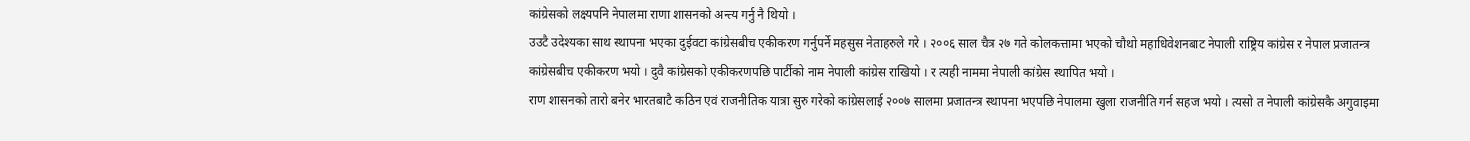कांग्रेसको लक्ष्यपनि नेपालमा राणा शासनको अन्त्य गर्नु नै थियो ।
उउटै उदेश्यका साथ स्थापना भएका दुईवटा कांग्रेसबीच एकीकरण गर्नुपर्ने महसुस नेताहरुले गरे । २००६ साल चैत्र २७ गते कोलकत्तामा भएको चौथो महाधिवेशनबाट नेपाली राष्ट्रिय कांग्रेस र नेपाल प्रजातन्त्र कांग्रेसबीच एकीकरण भयो । दुवै कांग्रेसको एकीकरणपछि पार्टीको नाम नेपाली कांग्रेस राखियो । र त्यही नाममा नेपाली कांग्रेस स्थापित भयो ।
राण शासनको तारो बनेर भारतबाटै कठिन एवं राजनीतिक यात्रा सुरु गरेको कांग्रेसलाई २००७ सालमा प्रजातन्त्र स्थापना भएपछि नेपालमा खुला राजनीति गर्न सहज भयो । त्यसो त नेपाली कांग्रेसकै अगुवाइमा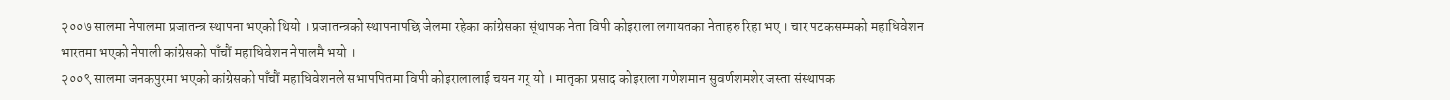२००७ सालमा नेपालमा प्रजातन्त्र स्थापना भएको थियो । प्रजातन्त्रको स्थापनापछि जेलमा रहेका कांग्रेसका स्ंथापक नेता विपी कोइराला लगायतका नेताहरु रिहा भए । चार पटकसम्मको महाधिवेशन भारतमा भएको नेपाली कांग्रेसको पाँचौं महाधिवेशन नेपालमै भयो ।
२००९ सालमा जनकपुरमा भएको कांग्रेसको पाँचौं महाधिवेशनले सभापपितमा विपी कोइरालालाई चयन गर् यो । मातृका प्रसाद कोइराला गणेशमान सुवर्णशमशेर जस्ता संस्थापक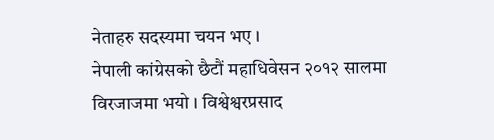नेताहरु सदस्यमा चयन भए ।
नेपाली कांग्रेसको छैटौं महाधिवेसन २०१२ सालमा विरजाजमा भयो । विश्वेश्वरप्रसाद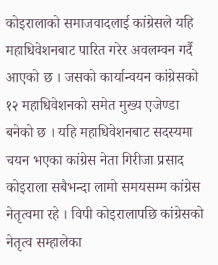कोइरालाको समाजवादलाई कांग्रेसले यहि महाधिवेशनबाट पारित गरेर अवलम्वन गर्दै आएको छ । जसको कार्यान्वयन कांग्रेसको १२ महाधिवेशनको समेत मुख्य एजेण्डा बनेको छ । यहि महाधिवेशनबाट सदस्यमा चयन भएका कांग्रेस नेता गिरीजा प्रसाद कोइराला सबैभन्दा लामो समयसम्म कांग्रेस नेतृत्वमा रहे । विपी कोइरालापछि कांग्रेसको नेतृत्व सम्हालेका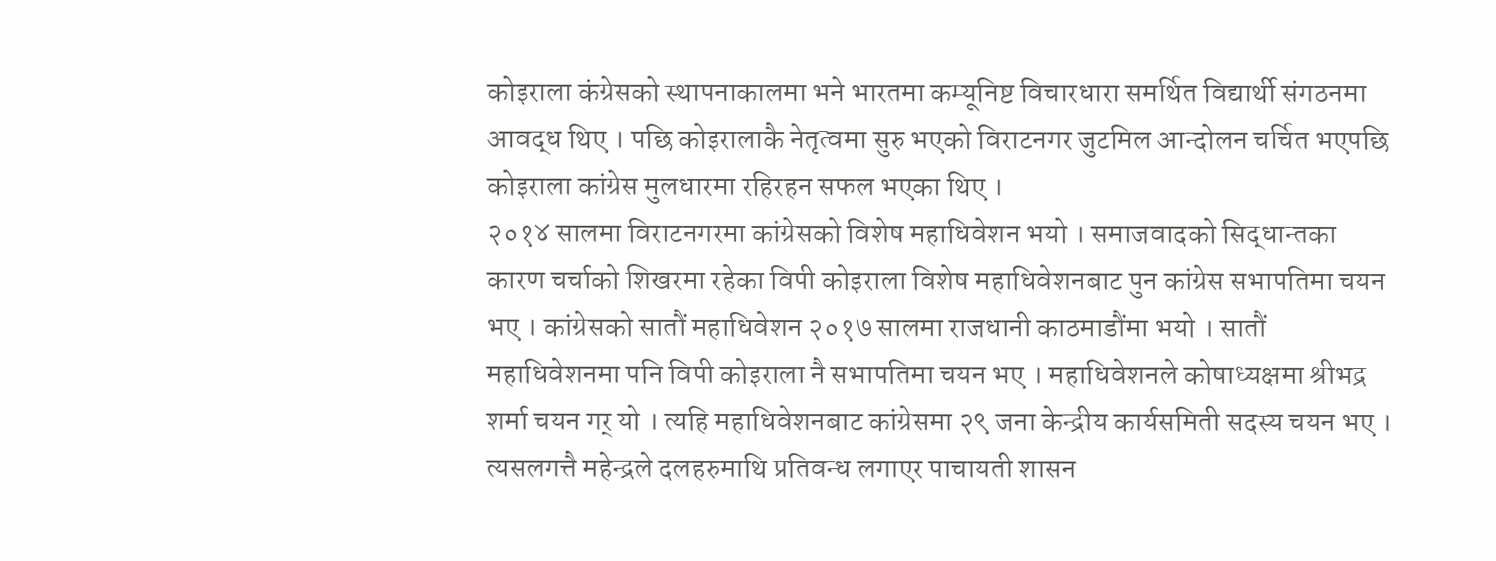कोइराला कंग्रेसको स्थापनाकालमा भने भारतमा कम्यूनिष्ट विचारधारा समर्थित विद्यार्थी संगठनमा आवद्ध थिए । पछि कोइरालाकै नेतृत्वमा सुरु भएको विराटनगर जुटमिल आन्दोलन चर्चित भएपछि कोइराला कांग्रेस मुलधारमा रहिरहन सफल भएका थिए ।
२०१४ सालमा विराटनगरमा कांग्रेसको विशेष महाधिवेशन भयो । समाजवादको सिद्धान्तका कारण चर्चाको शिखरमा रहेका विपी कोइराला विशेष महाधिवेशनबाट पुन कांग्रेस सभापतिमा चयन भए । कांग्रेसको सातौं महाधिवेशन २०१७ सालमा राजधानी काठमाडौंमा भयो । सातौं महाधिवेशनमा पनि विपी कोइराला नै सभापतिमा चयन भए । महाधिवेशनले कोषाध्यक्षमा श्रीभद्र शर्मा चयन गर् यो । त्यहि महाधिवेशनबाट कांग्रेसमा २९ जना केन्द्रीय कार्यसमिती सदस्य चयन भए । त्यसलगत्तै महेन्द्रले दलहरुमाथि प्रतिवन्ध लगाएर पाचायती शासन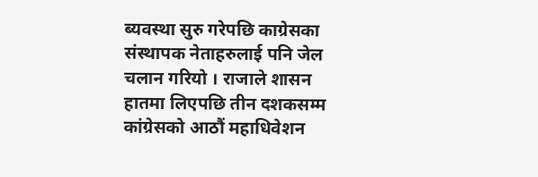ब्यवस्था सुरु गरेपछि काग्रेसका संस्थापक नेताहरुलाई पनि जेल चलान गरियो । राजाले शासन हातमा लिएपछि तीन दशकसम्म कांग्रेसको आठौं महाधिवेशन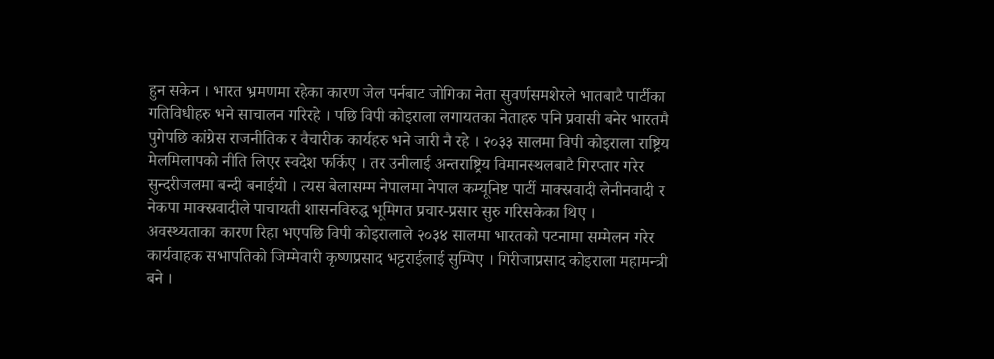हुन सकेन । भारत भ्रमणमा रहेका कारण जेल पर्नबाट जोगिका नेता सुवर्णसमशेरले भातबाटै पार्टीका गतिविधीहरु भने साचालन गरिरहे । पछि विपी कोइराला लगायतका नेताहरु पनि प्रवासी बनेर भारतमै पुगेपछि कांग्रेस राजनीतिक र वैचारीक कार्यहरु भने जारी नै रहे । २०३३ सालमा विपी कोइराला राष्ट्रिय मेलमिलापको नीति लिएर स्वदेश फर्किए । तर उनीलाई अन्तराष्ट्रिय विमानस्थलबाटै गिरप्तार गरेर सुन्दरीजलमा बन्दी बनाईयो । त्यस बेलासम्म नेपालमा नेपाल कम्यूनिष्ट पार्टी माक्स्रवादी लेनीनवादी र नेकपा माक्स्रवादीले पाचायती शासनविरुद्ध भूमिगत प्रचार-प्रसार सुरु गरिसकेका थिए ।
अवस्थ्यताका कारण रिहा भएपछि विपी कोइरालाले २०३४ सालमा भारतको पटनामा सम्मेलन गरेर कार्यवाहक सभापतिको जिम्मेवारी कृष्णप्रसाद भट्टराईलाई सुम्पिए । गिरीजाप्रसाद कोइराला महामन्त्री बने ।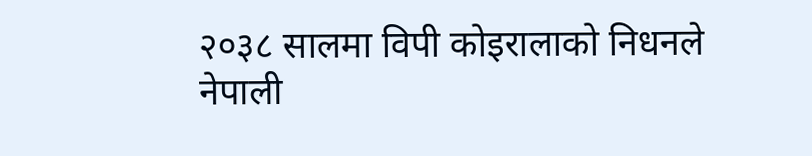२०३८ सालमा विपी कोइरालाको निधनले नेपाली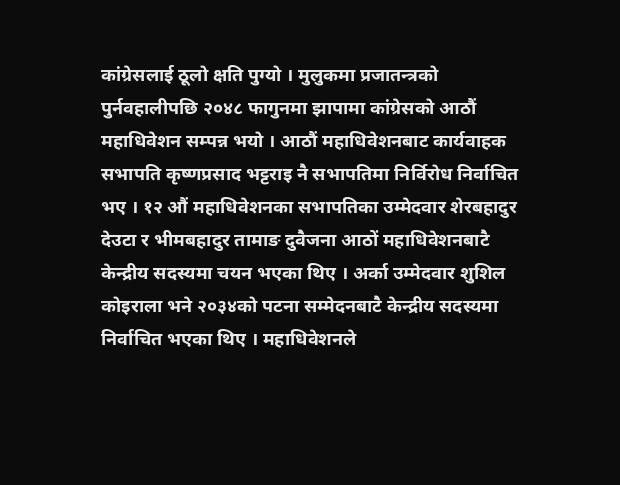कांग्रेसलाई ठूलो क्षति पुग्यो । मुलुकमा प्रजातन्त्रको पुर्नवहालीपछि २०४८ फागुनमा झापामा कांग्रेसको आठौं महाधिवेशन सम्पन्न भयो । आठौं महाधिवेशनबाट कार्यवाहक सभापति कृष्णप्रसाद भट्टराइ नै सभापतिमा निर्विरोध निर्वाचित भए । १२ औं महाधिवेशनका सभापतिका उम्मेदवार शेरबहादुर देउटा र भीमबहादुर तामाङ दुवैजना आठों महाधिवेशनबाटै केन्द्रीय सदस्यमा चयन भएका थिए । अर्का उम्मेदवार शुशिल कोइराला भने २०३४को पटना सम्मेदनबाटै केन्द्रीय सदस्यमा निर्वाचित भएका थिए । महाधिवेशनले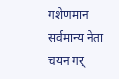गशेणमान सर्वमान्य नेता चयन गर्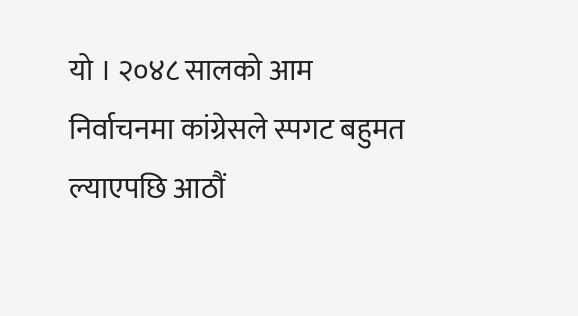यो । २०४८ सालको आम निर्वाचनमा कांग्रेसले स्पगट बहुमत ल्याएपछि आठौं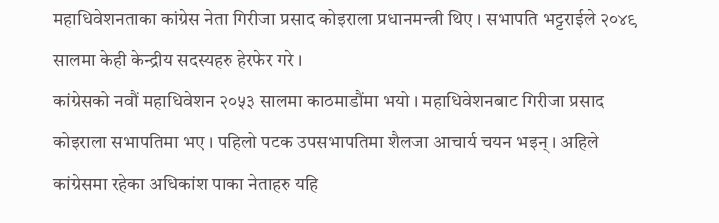महाधिवेशनताका कांग्रेस नेता गिरीजा प्रसाद कोइराला प्रधानमन्त्री थिए । सभापति भट्टराईले २०४९ सालमा केही केन्द्रीय सदस्यहरु हेरफेर गरे ।
कांग्रेसको नवौं महाधिवेशन २०५३ सालमा काठमाडौंमा भयो । महाधिवेशनबाट गिरीजा प्रसाद कोइराला सभापतिमा भए । पहिलो पटक उपसभापतिमा शैलजा आचार्य चयन भइन् । अहिले कांग्रेसमा रहेका अधिकांश पाका नेताहरु यहि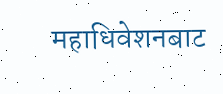महाधिवेशनबाट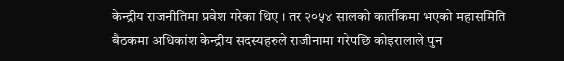केन्द्रीय राजनीतिमा प्रवेश गरेका थिए । तर २०५४ सालको कार्तीकमा भएको महासमिति बैठकमा अधिकांश केन्द्रीय सदस्यहरुले राजीनामा गरेपछि कोइरालाले पुन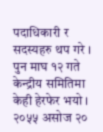पदाधिकारी र सदस्यहरु थप गरे । पुन माघ १२ गते केन्द्रीय समितिमा केही हेरफेर भयो । २०५५ असोज २०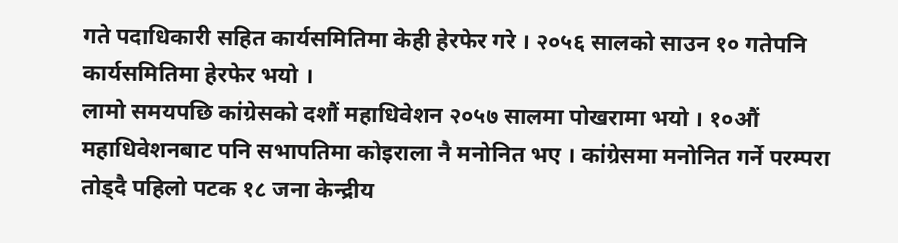गते पदाधिकारी सहित कार्यसमितिमा केही हेरफेर गरे । २०५६ सालको साउन १० गतेपनि कार्यसमितिमा हेरफेर भयो ।
लामो समयपछि कांग्रेसको दशौं महाधिवेशन २०५७ सालमा पोखरामा भयो । १०औं महाधिवेशनबाट पनि सभापतिमा कोइराला नै मनोनित भए । कांग्रेसमा मनोनित गर्ने परम्परा तोड्दै पहिलो पटक १८ जना केन्द्रीय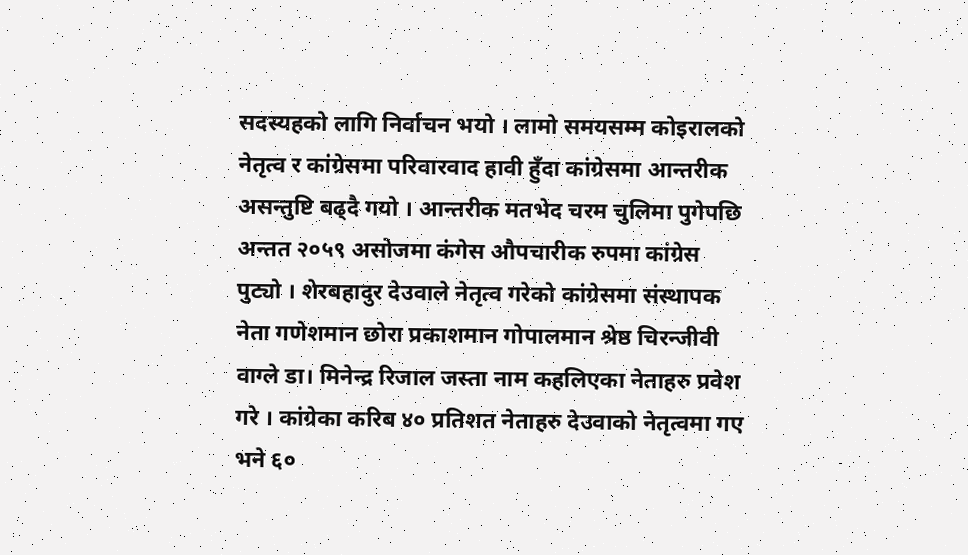सदस्यहको लागि निर्वाचन भयो । लामो समयसम्म कोइरालको नेतृत्व र कांग्रेसमा परिवारवाद हावी हुँदा कांग्रेसमा आन्तरीक असन्तुष्टि बढ्दै गयो । आन्तरीक मतभेद चरम चुलिमा पुगेपछि अन्तत २०५९ असोजमा कंगेस औपचारीक रुपमा कांग्रेस पुट्यो । शेरबहादुर देउवाले नेतृत्व गरेको कांग्रेसमा संस्थापक नेता गणेशमान छोरा प्रकाशमान गोपालमान श्रेष्ठ चिरन्जीवी वाग्ले डा। मिनेन्द्र रिजाल जस्ता नाम कहलिएका नेताहरु प्रवेश गरे । कांग्रेका करिब ४० प्रतिशत नेताहरु देउवाको नेतृत्वमा गए भने ६०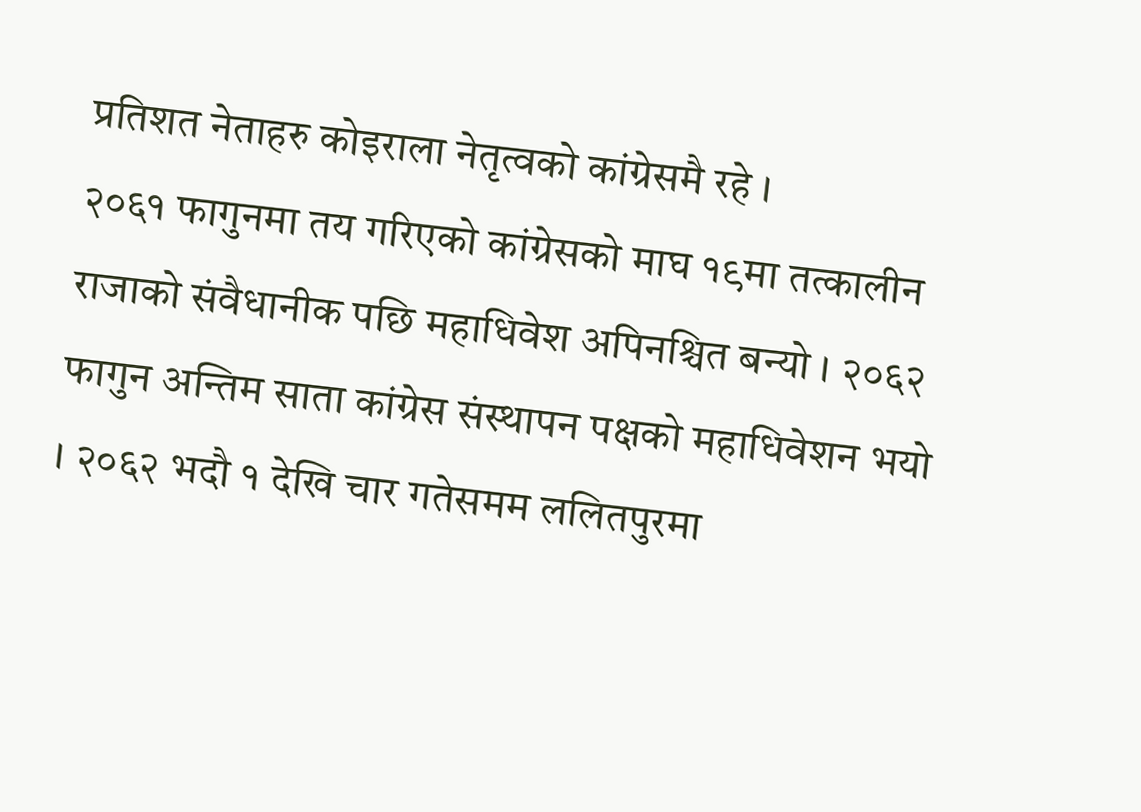प्रतिशत नेताहरु कोइराला नेतृत्वको कांग्रेसमै रहे ।
२०६१ फागुनमा तय गरिएको कांग्रेसको माघ १९मा तत्कालीन राजाको संवैधानीक पछि महाधिवेश अपिनश्चित बन्यो । २०६२ फागुन अन्तिम साता कांग्रेस संस्थापन पक्षको महाधिवेशन भयो । २०६२ भदौ १ देखि चार गतेसमम ललितपुरमा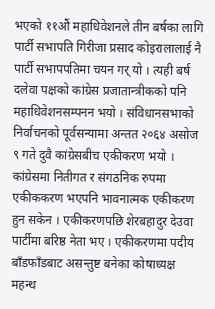भएको ११औं महाधिवेशनले तीन बर्षका लागि पार्टी सभापति गिरीजा प्रसाद कोइरालालाई नै पार्टी सभापपतिमा चयन गर् यो । त्यही बर्ष दलेवा पक्षको कांग्रेस प्रजातान्त्रीकको पनि महाधिवेशनसम्पनन भयो । संविधानसभाको निर्वाचनको पूर्वसन्यामा अन्तत २०६४ असोज ९ गते दुवै कांग्रेसबीच एकीकरण भयो । कांग्रेसमा नितीगत र संगठनिक रुपमा एकीककरण भएपनि भावनात्मक एकीकरण हुन सकेन । एकीकरणपछि शेरबहादुर देउवा पार्टीमा बरिष्ठ नेता भए । एकीकरणमा पदीय बाँडफाँडबाट असन्तुष्ट बनेका कोषाध्यक्ष महन्थ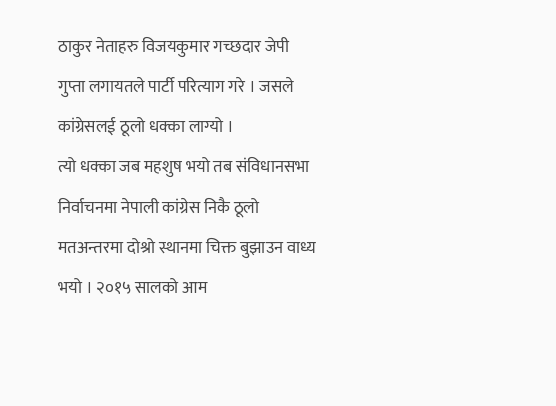ठाकुर नेताहरु विजयकुमार गच्छदार जेपी गुप्ता लगायतले पार्टी परित्याग गरे । जसले कांग्रेसलई ठूलो धक्का लाग्यो ।
त्यो धक्का जब महशुष भयो तब संविधानसभा निर्वाचनमा नेपाली कांग्रेस निकै ठूलो मतअन्तरमा दोश्रो स्थानमा चिक्त बुझाउन वाध्य भयो । २०१५ सालको आम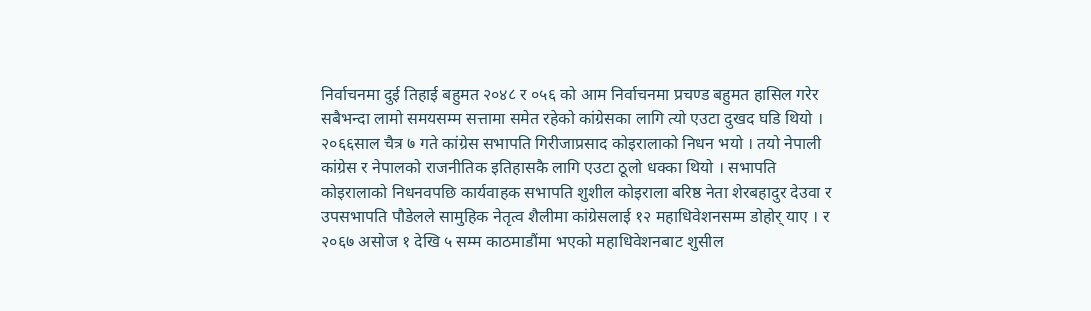निर्वाचनमा दुई तिहाई बहुमत २०४८ र ०५६ को आम निर्वाचनमा प्रचण्ड बहुमत हासिल गरेर सबैभन्दा लामो समयसम्म सत्तामा समेत रहेको कांग्रेसका लागि त्यो एउटा दुखद घडि थियो । २०६६साल चैत्र ७ गते कांग्रेस सभापति गिरीजाप्रसाद कोइरालाको निधन भयो । तयो नेपाली कांग्रेस र नेपालको राजनीतिक इतिहासकै लागि एउटा ठूलो धक्का थियो । सभापति कोइरालाको निधनवपछि कार्यवाहक सभापति शुशील कोइराला बरिष्ठ नेता शेरबहादुर देउवा र उपसभापति पौडेलले सामुहिक नेतृत्व शैलीमा कांग्रेसलाई १२ महाधिवेशनसम्म डोहोर् याए । र २०६७ असोज १ देखि ५ सम्म काठमाडौंमा भएको महाधिवेशनबाट शुसील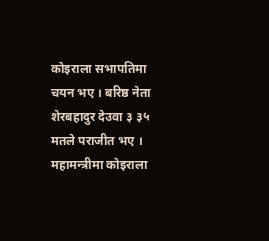कोइराला सभापतिमा चयन भए । बरिष्ठ नेता शेरबहादुर देउवा ३ ३५ मतले पराजीत भए । महामन्त्रीमा कोइराला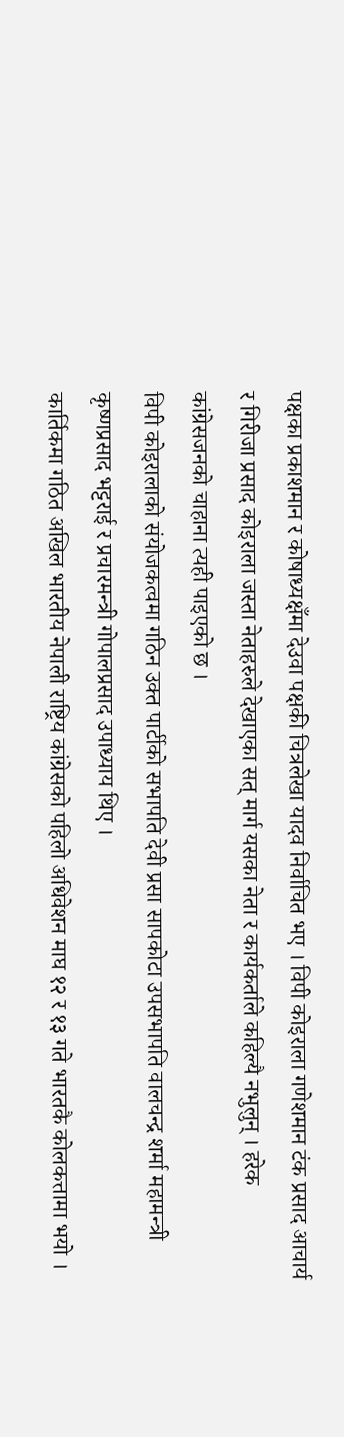पक्षका प्रकाशमान र कोषाध्यक्षँमा देउवा पक्षकी चित्रलेखा यादव निर्वाचित भए । विपी कोइराला गणेशमान टंक प्रसाद आचार्य र गिरीजा प्रसाद कोइराला जस्ता नेताहरुले देखाएका सत् मार्ग यसका नेता र कार्यकर्ताले कहिल्यै नभुलुन् । हरेक कांग्रेसजनको चाहाना त्यही पाइएको छ ।
विपी कोइरालाको संयोजकत्वमा गठिन उक्त पार्टीको सभापति देवी प्रसा सापकोटा उपसभापति वालचन्द्र शर्मा महामन्त्री कृष्णप्रसाद भट्टराई र प्रचारमन्त्री गोपालप्रसाद उपाध्याय थिए ।
कार्तिकमा गठित अखिल भारतीय नेपाली राष्ट्रिय कांग्रेसको पहिलो अधिवेशन माघ १२ र १३ गते भारतकै कोलकत्तामा भयो ।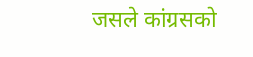जसले कांग्रसको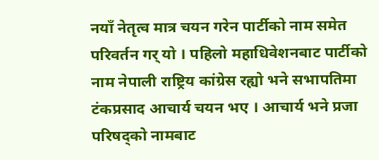नयाँ नेतृत्व मात्र चयन गरेन पार्टीको नाम समेत परिवर्तन गर् यो । पहिलो महाधिवेशनबाट पार्टीको नाम नेपाली राष्ट्रिय कांग्रेस रह्यो भने सभापतिमा टंकप्रसाद आचार्य चयन भए । आचार्य भने प्रजा परिषद्को नामबाट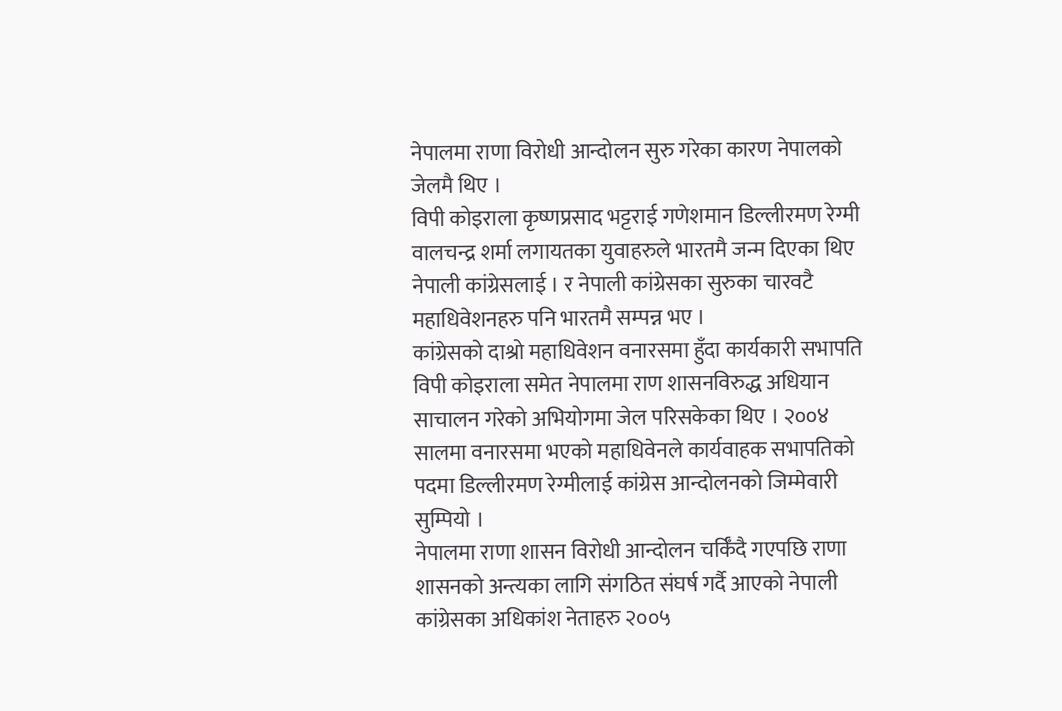नेपालमा राणा विरोधी आन्दोलन सुरु गरेका कारण नेपालको जेलमै थिए ।
विपी कोइराला कृष्णप्रसाद भट्टराई गणेशमान डिल्लीरमण रेग्मी वालचन्द्र शर्मा लगायतका युवाहरुले भारतमै जन्म दिएका थिए नेपाली कांग्रेसलाई । र नेपाली कांग्रेसका सुरुका चारवटै महाधिवेशनहरु पनि भारतमै सम्पन्न भए ।
कांग्रेसको दाश्रो महाधिवेशन वनारसमा हुँदा कार्यकारी सभापति विपी कोइराला समेत नेपालमा राण शासनविरुद्ध अधियान साचालन गरेको अभियोगमा जेल परिसकेका थिए । २००४ सालमा वनारसमा भएको महाधिवेनले कार्यवाहक सभापतिको पदमा डिल्लीरमण रेग्मीलाई कांग्रेस आन्दोलनको जिम्मेवारी सुम्पियो ।
नेपालमा राणा शासन विरोधी आन्दोलन चर्किँदै गएपछि राणा शासनको अन्त्यका लागि संगठित संघर्ष गर्दै आएको नेपाली कांग्रेसका अधिकांश नेताहरु २००५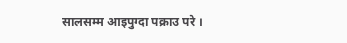सालसम्म आइपुग्दा पक्राउ परे ।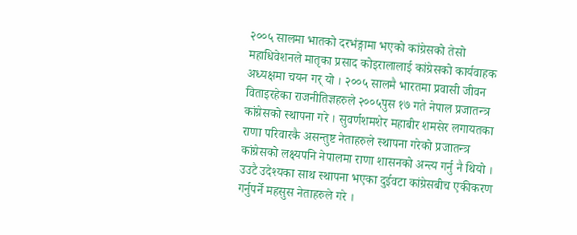२००५ सालमा भातको दरभंङ्गामा भएको कांग्रेसको तेसो महाधिवेशनले मातृका प्रसाद कोइरालालाई कांग्रेसको कार्यवाहक अध्यक्षमा चयन गर् यो । २००५ सालमै भारतमा प्रवासी जीवन विताइरहेका राजनीतिज्ञहरुले २००५पुस १७ गते नेपाल प्रजातन्त्र कांग्रेसको स्थापना गरे । सुवर्णशमशेर महाबीर शमसेर लगायतका राणा परिवारकै असन्तुष्ट नेताहरुले स्थापना गरेको प्रजातन्त्र कांग्रेसको लक्ष्यपनि नेपालमा राणा शासनको अन्त्य गर्नु नै थियो ।
उउटै उदेश्यका साथ स्थापना भएका दुईवटा कांग्रेसबीच एकीकरण गर्नुपर्ने महसुस नेताहरुले गरे ।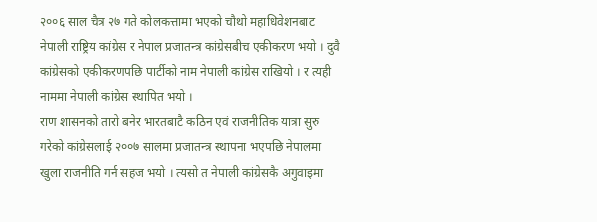२००६ साल चैत्र २७ गते कोलकत्तामा भएको चौथो महाधिवेशनबाट नेपाली राष्ट्रिय कांग्रेस र नेपाल प्रजातन्त्र कांग्रेसबीच एकीकरण भयो । दुवै कांग्रेसको एकीकरणपछि पार्टीको नाम नेपाली कांग्रेस राखियो । र त्यही नाममा नेपाली कांग्रेस स्थापित भयो ।
राण शासनको तारो बनेर भारतबाटै कठिन एवं राजनीतिक यात्रा सुरु गरेको कांग्रेसलाई २००७ सालमा प्रजातन्त्र स्थापना भएपछि नेपालमा खुला राजनीति गर्न सहज भयो । त्यसो त नेपाली कांग्रेसकै अगुवाइमा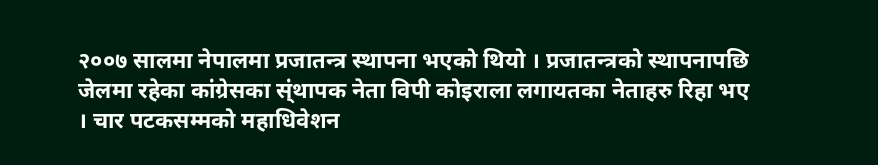२००७ सालमा नेपालमा प्रजातन्त्र स्थापना भएको थियो । प्रजातन्त्रको स्थापनापछि जेलमा रहेका कांग्रेसका स्ंथापक नेता विपी कोइराला लगायतका नेताहरु रिहा भए । चार पटकसम्मको महाधिवेशन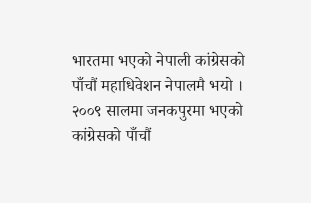भारतमा भएको नेपाली कांग्रेसको पाँचौं महाधिवेशन नेपालमै भयो ।
२००९ सालमा जनकपुरमा भएको कांग्रेसको पाँचौं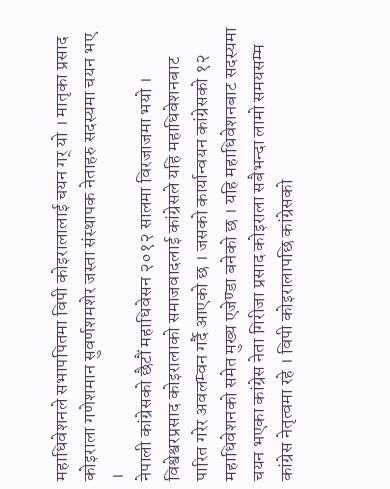महाधिवेशनले सभापपितमा विपी कोइरालालाई चयन गर् यो । मातृका प्रसाद कोइराला गणेशमान सुवर्णशमशेर जस्ता संस्थापक नेताहरु सदस्यमा चयन भए ।
नेपाली कांग्रेसको छैटौं महाधिवेसन २०१२ सालमा विरजाजमा भयो । विश्वेश्वरप्रसाद कोइरालाको समाजवादलाई कांग्रेसले यहि महाधिवेशनबाट पारित गरेर अवलम्वन गर्दै आएको छ । जसको कार्यान्वयन कांग्रेसको १२ महाधिवेशनको समेत मुख्य एजेण्डा बनेको छ । यहि महाधिवेशनबाट सदस्यमा चयन भएका कांग्रेस नेता गिरीजा प्रसाद कोइराला सबैभन्दा लामो समयसम्म कांग्रेस नेतृत्वमा रहे । विपी कोइरालापछि कांग्रेसको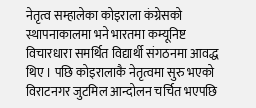नेतृत्व सम्हालेका कोइराला कंग्रेसको स्थापनाकालमा भने भारतमा कम्यूनिष्ट विचारधारा समर्थित विद्यार्थी संगठनमा आवद्ध थिए । पछि कोइरालाकै नेतृत्वमा सुरु भएको विराटनगर जुटमिल आन्दोलन चर्चित भएपछि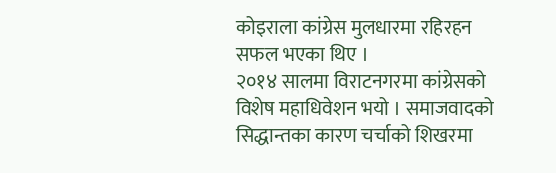कोइराला कांग्रेस मुलधारमा रहिरहन सफल भएका थिए ।
२०१४ सालमा विराटनगरमा कांग्रेसको विशेष महाधिवेशन भयो । समाजवादको सिद्धान्तका कारण चर्चाको शिखरमा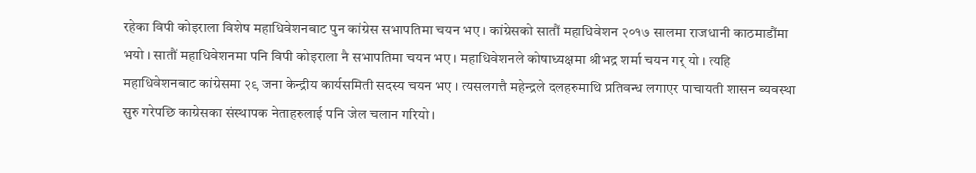रहेका विपी कोइराला विशेष महाधिवेशनबाट पुन कांग्रेस सभापतिमा चयन भए । कांग्रेसको सातौं महाधिवेशन २०१७ सालमा राजधानी काठमाडौंमा भयो । सातौं महाधिवेशनमा पनि विपी कोइराला नै सभापतिमा चयन भए । महाधिवेशनले कोषाध्यक्षमा श्रीभद्र शर्मा चयन गर् यो । त्यहि महाधिवेशनबाट कांग्रेसमा २९ जना केन्द्रीय कार्यसमिती सदस्य चयन भए । त्यसलगत्तै महेन्द्रले दलहरुमाथि प्रतिवन्ध लगाएर पाचायती शासन ब्यवस्था सुरु गरेपछि काग्रेसका संस्थापक नेताहरुलाई पनि जेल चलान गरियो ।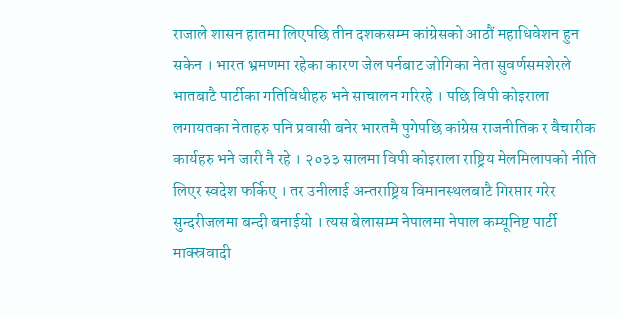राजाले शासन हातमा लिएपछि तीन दशकसम्म कांग्रेसको आठौं महाधिवेशन हुन सकेन । भारत भ्रमणमा रहेका कारण जेल पर्नबाट जोगिका नेता सुवर्णसमशेरले भातबाटै पार्टीका गतिविधीहरु भने साचालन गरिरहे । पछि विपी कोइराला लगायतका नेताहरु पनि प्रवासी बनेर भारतमै पुगेपछि कांग्रेस राजनीतिक र वैचारीक कार्यहरु भने जारी नै रहे । २०३३ सालमा विपी कोइराला राष्ट्रिय मेलमिलापको नीति लिएर स्वदेश फर्किए । तर उनीलाई अन्तराष्ट्रिय विमानस्थलबाटै गिरप्तार गरेर सुन्दरीजलमा बन्दी बनाईयो । त्यस बेलासम्म नेपालमा नेपाल कम्यूनिष्ट पार्टी माक्स्रवादी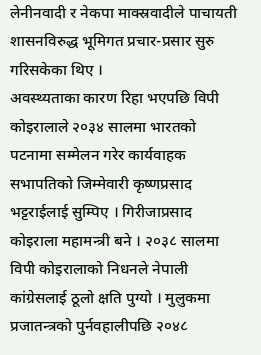लेनीनवादी र नेकपा माक्स्रवादीले पाचायती शासनविरुद्ध भूमिगत प्रचार-प्रसार सुरु गरिसकेका थिए ।
अवस्थ्यताका कारण रिहा भएपछि विपी कोइरालाले २०३४ सालमा भारतको पटनामा सम्मेलन गरेर कार्यवाहक सभापतिको जिम्मेवारी कृष्णप्रसाद भट्टराईलाई सुम्पिए । गिरीजाप्रसाद कोइराला महामन्त्री बने । २०३८ सालमा विपी कोइरालाको निधनले नेपाली कांग्रेसलाई ठूलो क्षति पुग्यो । मुलुकमा प्रजातन्त्रको पुर्नवहालीपछि २०४८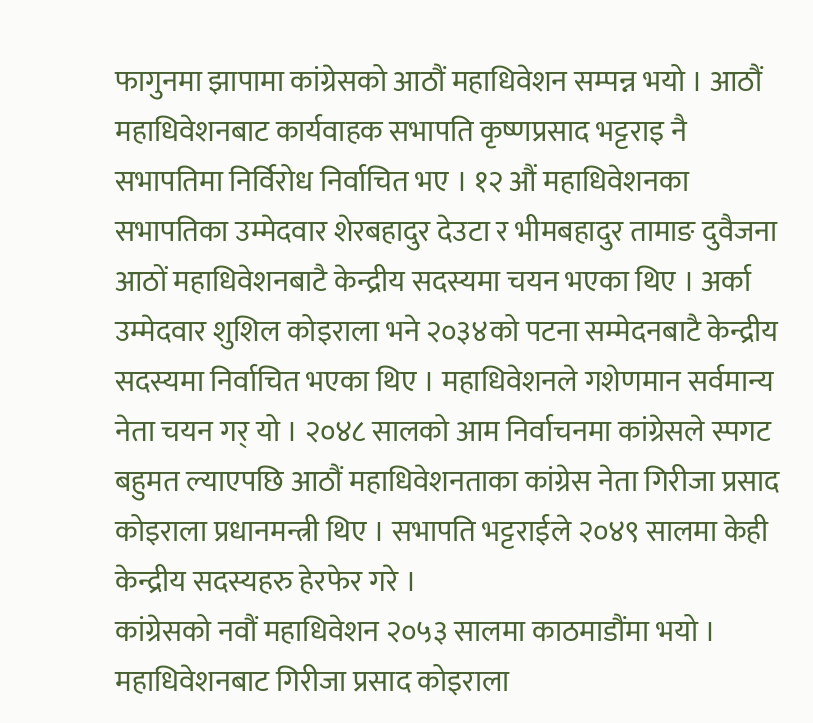फागुनमा झापामा कांग्रेसको आठौं महाधिवेशन सम्पन्न भयो । आठौं महाधिवेशनबाट कार्यवाहक सभापति कृष्णप्रसाद भट्टराइ नै सभापतिमा निर्विरोध निर्वाचित भए । १२ औं महाधिवेशनका सभापतिका उम्मेदवार शेरबहादुर देउटा र भीमबहादुर तामाङ दुवैजना आठों महाधिवेशनबाटै केन्द्रीय सदस्यमा चयन भएका थिए । अर्का उम्मेदवार शुशिल कोइराला भने २०३४को पटना सम्मेदनबाटै केन्द्रीय सदस्यमा निर्वाचित भएका थिए । महाधिवेशनले गशेणमान सर्वमान्य नेता चयन गर् यो । २०४८ सालको आम निर्वाचनमा कांग्रेसले स्पगट बहुमत ल्याएपछि आठौं महाधिवेशनताका कांग्रेस नेता गिरीजा प्रसाद कोइराला प्रधानमन्त्री थिए । सभापति भट्टराईले २०४९ सालमा केही केन्द्रीय सदस्यहरु हेरफेर गरे ।
कांग्रेसको नवौं महाधिवेशन २०५३ सालमा काठमाडौंमा भयो । महाधिवेशनबाट गिरीजा प्रसाद कोइराला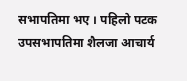सभापतिमा भए । पहिलो पटक उपसभापतिमा शैलजा आचार्य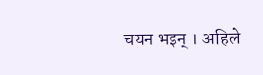चयन भइन् । अहिले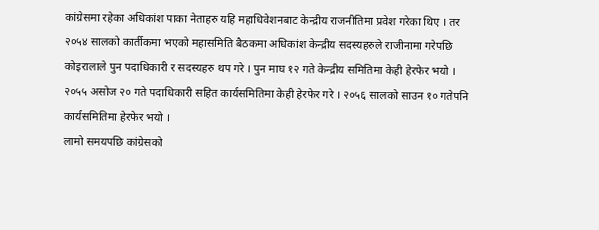कांग्रेसमा रहेका अधिकांश पाका नेताहरु यहि महाधिवेशनबाट केन्द्रीय राजनीतिमा प्रवेश गरेका थिए । तर २०५४ सालको कार्तीकमा भएको महासमिति बैठकमा अधिकांश केन्द्रीय सदस्यहरुले राजीनामा गरेपछि कोइरालाले पुन पदाधिकारी र सदस्यहरु थप गरे । पुन माघ १२ गते केन्द्रीय समितिमा केही हेरफेर भयो । २०५५ असोज २० गते पदाधिकारी सहित कार्यसमितिमा केही हेरफेर गरे । २०५६ सालको साउन १० गतेपनि कार्यसमितिमा हेरफेर भयो ।
लामो समयपछि कांग्रेसको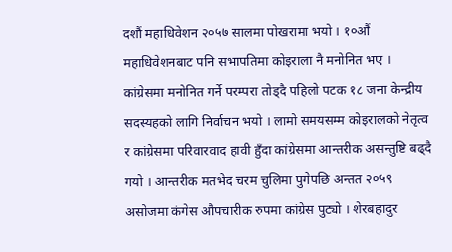दशौं महाधिवेशन २०५७ सालमा पोखरामा भयो । १०औं महाधिवेशनबाट पनि सभापतिमा कोइराला नै मनोनित भए । कांग्रेसमा मनोनित गर्ने परम्परा तोड्दै पहिलो पटक १८ जना केन्द्रीय सदस्यहको लागि निर्वाचन भयो । लामो समयसम्म कोइरालको नेतृत्व र कांग्रेसमा परिवारवाद हावी हुँदा कांग्रेसमा आन्तरीक असन्तुष्टि बढ्दै गयो । आन्तरीक मतभेद चरम चुलिमा पुगेपछि अन्तत २०५९ असोजमा कंगेस औपचारीक रुपमा कांग्रेस पुट्यो । शेरबहादुर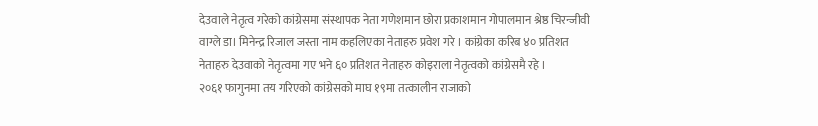देउवाले नेतृत्व गरेको कांग्रेसमा संस्थापक नेता गणेशमान छोरा प्रकाशमान गोपालमान श्रेष्ठ चिरन्जीवी वाग्ले डा। मिनेन्द्र रिजाल जस्ता नाम कहलिएका नेताहरु प्रवेश गरे । कांग्रेका करिब ४० प्रतिशत नेताहरु देउवाको नेतृत्वमा गए भने ६० प्रतिशत नेताहरु कोइराला नेतृत्वको कांग्रेसमै रहे ।
२०६१ फागुनमा तय गरिएको कांग्रेसको माघ १९मा तत्कालीन राजाको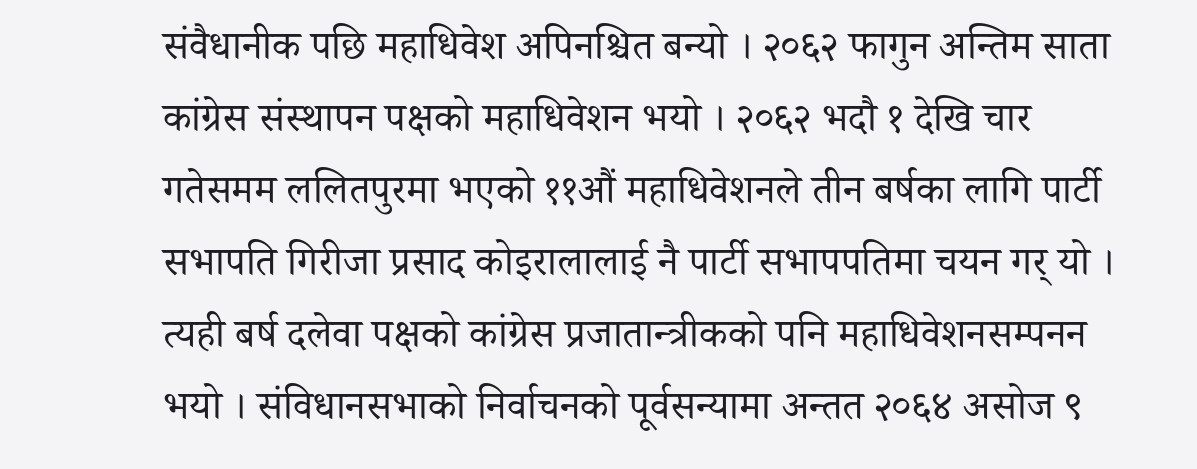संवैधानीक पछि महाधिवेश अपिनश्चित बन्यो । २०६२ फागुन अन्तिम साता कांग्रेस संस्थापन पक्षको महाधिवेशन भयो । २०६२ भदौ १ देखि चार गतेसमम ललितपुरमा भएको ११औं महाधिवेशनले तीन बर्षका लागि पार्टी सभापति गिरीजा प्रसाद कोइरालालाई नै पार्टी सभापपतिमा चयन गर् यो । त्यही बर्ष दलेवा पक्षको कांग्रेस प्रजातान्त्रीकको पनि महाधिवेशनसम्पनन भयो । संविधानसभाको निर्वाचनको पूर्वसन्यामा अन्तत २०६४ असोज ९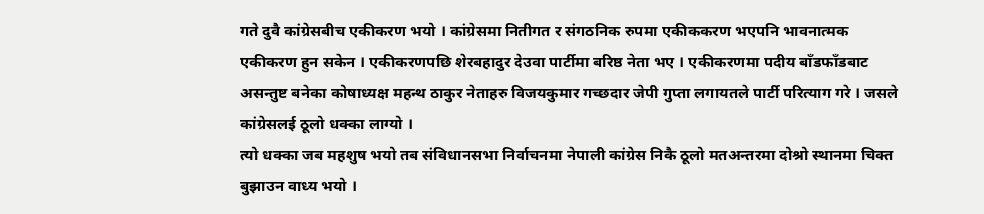गते दुवै कांग्रेसबीच एकीकरण भयो । कांग्रेसमा नितीगत र संगठनिक रुपमा एकीककरण भएपनि भावनात्मक एकीकरण हुन सकेन । एकीकरणपछि शेरबहादुर देउवा पार्टीमा बरिष्ठ नेता भए । एकीकरणमा पदीय बाँडफाँडबाट असन्तुष्ट बनेका कोषाध्यक्ष महन्थ ठाकुर नेताहरु विजयकुमार गच्छदार जेपी गुप्ता लगायतले पार्टी परित्याग गरे । जसले कांग्रेसलई ठूलो धक्का लाग्यो ।
त्यो धक्का जब महशुष भयो तब संविधानसभा निर्वाचनमा नेपाली कांग्रेस निकै ठूलो मतअन्तरमा दोश्रो स्थानमा चिक्त बुझाउन वाध्य भयो ।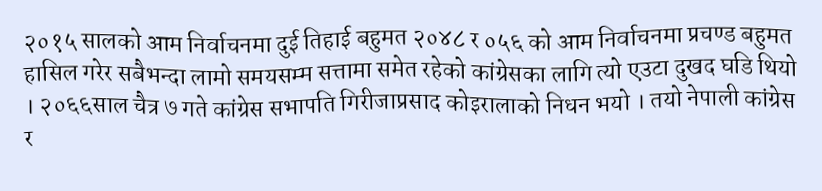२०१५ सालको आम निर्वाचनमा दुई तिहाई बहुमत २०४८ र ०५६ को आम निर्वाचनमा प्रचण्ड बहुमत हासिल गरेर सबैभन्दा लामो समयसम्म सत्तामा समेत रहेको कांग्रेसका लागि त्यो एउटा दुखद घडि थियो । २०६६साल चैत्र ७ गते कांग्रेस सभापति गिरीजाप्रसाद कोइरालाको निधन भयो । तयो नेपाली कांग्रेस र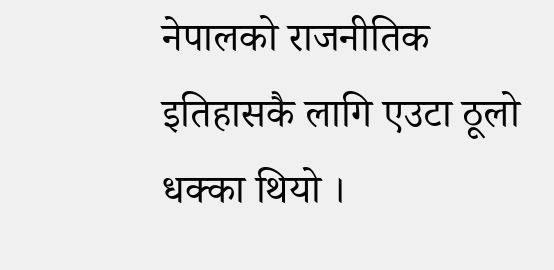नेपालको राजनीतिक इतिहासकै लागि एउटा ठूलो धक्का थियो ।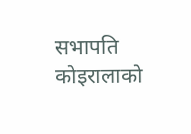सभापति कोइरालाको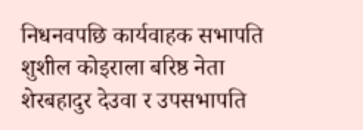निधनवपछि कार्यवाहक सभापति शुशील कोइराला बरिष्ठ नेता शेरबहादुर देउवा र उपसभापति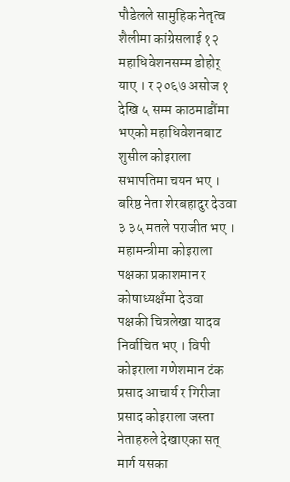पौडेलले सामुहिक नेतृत्व शैलीमा कांग्रेसलाई १२ महाधिवेशनसम्म डोहोर् याए । र २०६७ असोज १ देखि ५ सम्म काठमाडौंमा भएको महाधिवेशनबाट शुसील कोइराला सभापतिमा चयन भए । बरिष्ठ नेता शेरबहादुर देउवा ३ ३५ मतले पराजीत भए । महामन्त्रीमा कोइराला पक्षका प्रकाशमान र कोषाध्यक्षँमा देउवा पक्षकी चित्रलेखा यादव निर्वाचित भए । विपी कोइराला गणेशमान टंक प्रसाद आचार्य र गिरीजा प्रसाद कोइराला जस्ता नेताहरुले देखाएका सत् मार्ग यसका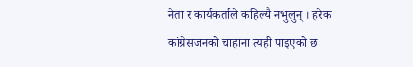नेता र कार्यकर्ताले कहिल्यै नभुलुन् । हरेक कांग्रेसजनको चाहाना त्यही पाइएको छ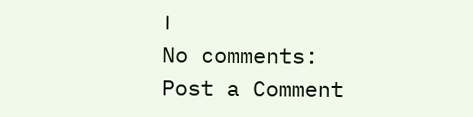।
No comments:
Post a Comment